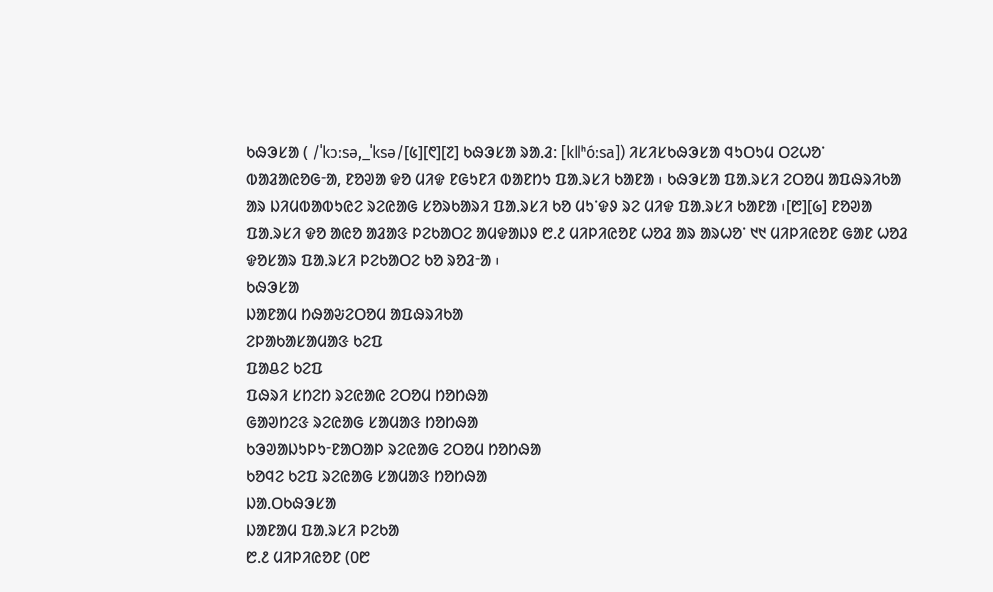ᱠᱷᱳᱥᱟ ( /ˈkɔːsə,_ˈksə/[᱕][᱖][᱗] ᱠᱷᱳᱥᱟ ᱨᱟᱹᱲ: [kǁʰóːsa]) ᱤᱥᱤᱥᱠᱷᱳᱥᱟ ᱧᱩᱛᱩᱢ ᱛᱮᱦᱚᱸ ᱵᱟᱲᱟᱭᱚᱜᱼᱟ, ᱱᱚᱣᱟ ᱫᱚ ᱢᱤᱫ ᱱᱜᱩᱱᱤ ᱵᱟᱱᱴᱩ ᱯᱟᱹᱨᱥᱤ ᱠᱟᱱᱟ ᱾ ᱠᱷᱳᱥᱟ ᱯᱟᱹᱨᱥᱤ ᱮᱛᱚᱢ ᱟᱯᱷᱨᱤᱠᱟ ᱟᱨ ᱡᱤᱢᱵᱟᱵᱩᱭᱮ ᱨᱮᱭᱟᱜ ᱥᱚᱨᱠᱟᱨᱤ ᱯᱟᱹᱨᱥᱤ ᱠᱚ ᱢᱩᱸᱫᱽ ᱨᱮ ᱢᱤᱫ ᱯᱟᱹᱨᱥᱤ ᱠᱟᱱᱟ ᱾[᱘][᱙] ᱱᱚᱣᱟ ᱯᱟᱹᱨᱥᱤ ᱫᱚ ᱟᱭᱚ ᱟᱲᱟᱝ ᱞᱮᱠᱟᱛᱮ ᱟᱢᱫᱟᱡᱽ ᱘.᱒ ᱢᱤᱞᱤᱭᱚᱱ ᱦᱚᱲ ᱟᱨ ᱟᱨᱦᱚᱸ ᱑᱑ ᱢᱤᱞᱤᱭᱚᱱ ᱜᱟᱱ ᱦᱚᱲ ᱫᱚᱥᱟᱨ ᱯᱟᱹᱨᱥᱤ ᱞᱮᱠᱟᱛᱮ ᱠᱚ ᱨᱚᱲᱼᱟ ᱾
ᱠᱷᱳᱥᱟ
ᱡᱟᱱᱟᱢ ᱴᱷᱟᱶᱮᱛᱚᱢ ᱟᱯᱷᱨᱤᱠᱟ
ᱮᱞᱟᱠᱟᱥᱟᱢᱟᱝ ᱠᱮᱯ
ᱯᱟᱪᱮ ᱠᱮᱯ
ᱯᱷᱨᱤ ᱥᱴᱮᱴ ᱨᱮᱭᱟᱭ ᱮᱛᱚᱢ ᱴᱚᱴᱷᱟ
ᱜᱟᱣᱴᱮᱝ ᱨᱮᱭᱟᱜ ᱥᱟᱢᱟᱝ ᱴᱚᱴᱷᱟ
ᱠᱳᱣᱟᱡᱩᱞᱩᱼᱱᱟᱛᱟᱞ ᱨᱮᱭᱟᱜ ᱮᱛᱚᱢ ᱴᱚᱴᱷᱟ
ᱠᱚᱧᱮ ᱠᱮᱯ ᱨᱮᱭᱟᱜ ᱥᱟᱢᱟᱝ ᱴᱚᱴᱷᱟ
ᱡᱟᱹᱛᱠᱷᱳᱥᱟ
ᱡᱟᱱᱟᱢ ᱯᱟᱹᱨᱥᱤ ᱞᱮᱠᱟ
᱘.᱒ ᱢᱤᱞᱤᱭᱚᱱ (᱐᱘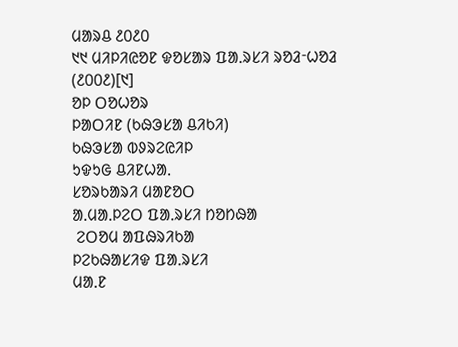ᱢᱟᱨᱪ ᱒᱐᱒᱐
᱑᱑ ᱢᱤᱞᱤᱭᱚᱱ ᱫᱚᱥᱟᱨ ᱯᱟᱹᱨᱥᱤ ᱨᱚᱲᱼᱦᱚᱲ (᱒᱐᱐᱒)[᱑]
ᱚᱞ ᱛᱚᱦᱚᱨ
ᱞᱟᱛᱤᱱ (ᱠᱷᱳᱥᱟ ᱪᱤᱠᱤ)
ᱠᱷᱳᱥᱟ ᱵᱽᱨᱮᱭᱤᱞ
ᱩᱫᱩᱜ ᱪᱤᱱᱦᱟᱹ
ᱥᱚᱨᱠᱟᱨᱤ ᱢᱟᱱᱚᱛ
ᱟᱹᱢᱟᱹᱞᱮᱛ ᱯᱟᱹᱨᱥᱤ ᱴᱚᱴᱷᱟ
 ᱮᱛᱚᱢ ᱟᱯᱷᱨᱤᱠᱟ
ᱞᱮᱠᱷᱟᱥᱤᱫ ᱯᱟᱹᱨᱥᱤ
ᱢᱟᱹᱱ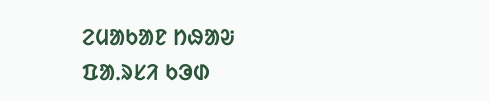ᱮᱢᱟᱠᱟᱱ ᱴᱷᱟᱶ
ᱯᱟᱹᱨᱥᱤ ᱠᱳᱰ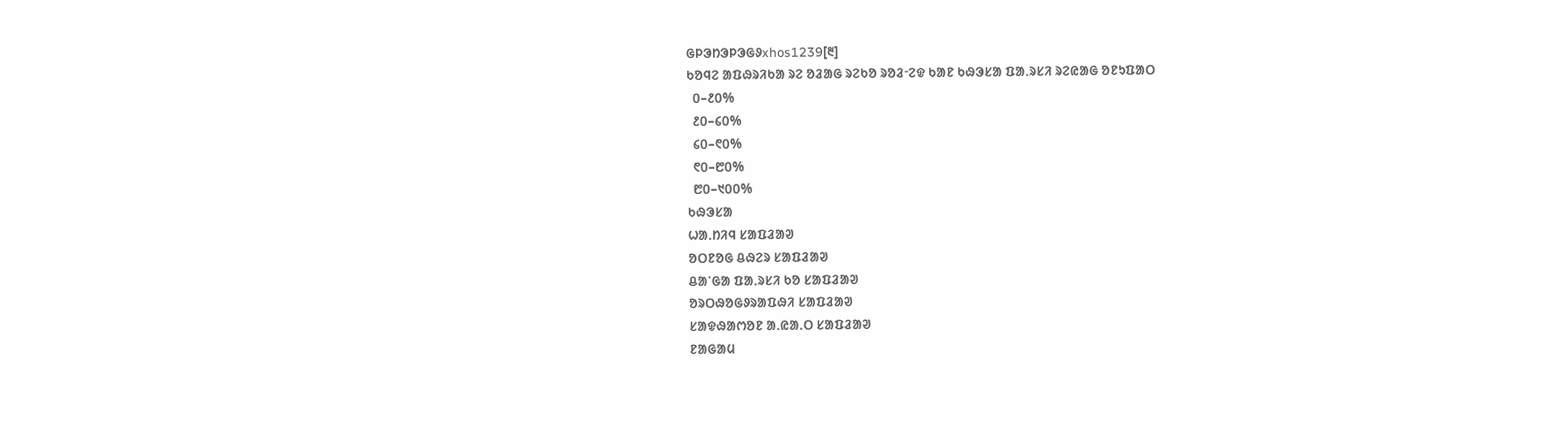ᱜᱞᱳᱴᱳᱞᱳᱜᱽxhos1239[᱓]
ᱠᱚᱧᱮ ᱟᱯᱷᱨᱤᱠᱟ ᱨᱮ ᱚᱲᱟᱜ ᱨᱮᱠᱚ ᱨᱚᱲᱼᱮᱫ ᱠᱟᱱ ᱠᱷᱳᱥᱟ ᱯᱟᱹᱨᱥᱤ ᱨᱮᱭᱟᱜ ᱚᱱᱩᱯᱟᱛ
  ᱐–᱒᱐%
  ᱒᱐–᱔᱐%
  ᱔᱐–᱖᱐%
  ᱖᱐–᱘᱐%
  ᱘᱐–᱑᱐᱐%
ᱠᱷᱳᱥᱟ
ᱦᱟᱹᱴᱤᱧ ᱥᱟᱯᱲᱟᱣ
ᱚᱛᱱᱚᱜ ᱪᱷᱮᱨ ᱥᱟᱯᱲᱟᱣ
ᱪᱟᱸᱜᱟ ᱯᱟᱹᱨᱥᱤ ᱠᱚ ᱥᱟᱯᱲᱟᱣ
ᱚᱨᱛᱷᱚᱜᱽᱨᱟᱯᱷᱤ ᱥᱟᱯᱲᱟᱣ
ᱥᱟᱫᱷᱟᱬᱚᱱ ᱟᱹᱭᱟᱹᱛ ᱥᱟᱯᱲᱟᱣ
ᱱᱟᱜᱟᱢ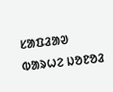ᱥᱟᱯᱲᱟᱣ
ᱵᱟᱨᱦᱮ ᱡᱚᱱᱚᱲ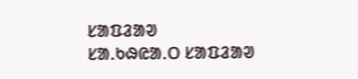ᱥᱟᱯᱲᱟᱣ
ᱥᱟᱹᱠᱷᱭᱟᱹᱛ ᱥᱟᱯᱲᱟᱣ